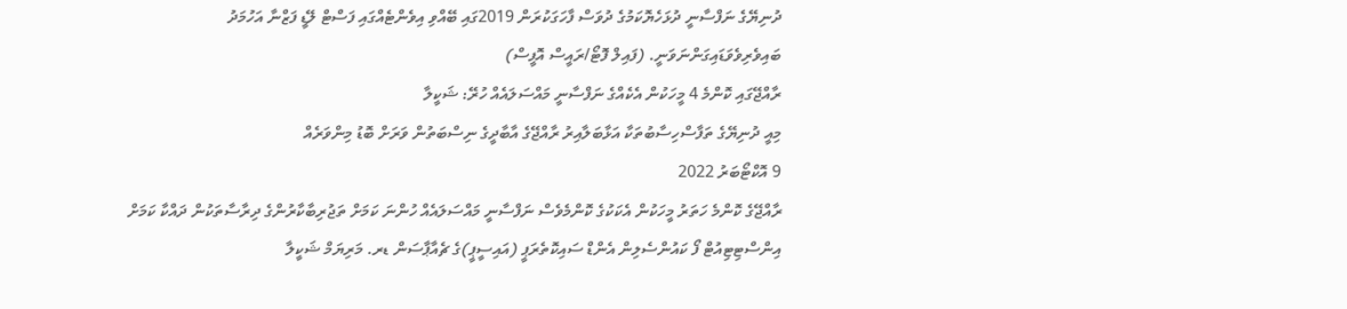ދުނިޔޭގެ ނަފްސާނީ ދުޅަހެޔޮކަމުގެ ދުވަސް ފާހަގަކުރަން 2019ގައި ބޭއްވި އިވެންޓެއްގައި ފަސްޓް ލޭޑީ ފަޒްނާ އަހުމަދު ބައިވެރިވެވަޑައިގަންނަވަނީ. (ފައިލް ފޮޓޯ/ރައީސް އޮފީސް)
ރާއްޖޭގައި ކޮންމެ 4 މީހަކުން އެކެއްގެ ނަފްސާނީ މައްސަލައެއް ހުރޭ: ޝަކީލާ
މިއީ ދުނިޔޭގެ ތަފާސްހިސާބުތަކާ އަޅާބަލާއިރު ރާއްޖޭގެ އާބާދީގެ ނިސްބަތުން ވަރަށް ބޮޑު މިންވަރެއް
9 އޮކްޓޯބަރު 2022
ރާއްޖޭގެ ކޮންމެ ހަތަރު މީހަކުން އެކަކުގެ ކޮންމެވެސް ނަފްސާނީ މައްސަލައެއް ހުންނަ ކަމަށް ތަޖުރިބާކާރުންގެ ދިރާސާތަކުން ދައްކާ ކަމަށް އިންސްޓިޓިއުޓް ފޯ ކައުންސެލިން އެންޑް ސައިކޮތެރަޕީ (އައިސީޕީ)ގެ ޗެއާޕާސަން ޑރ. މަރިޔަމް ޝަކީލާ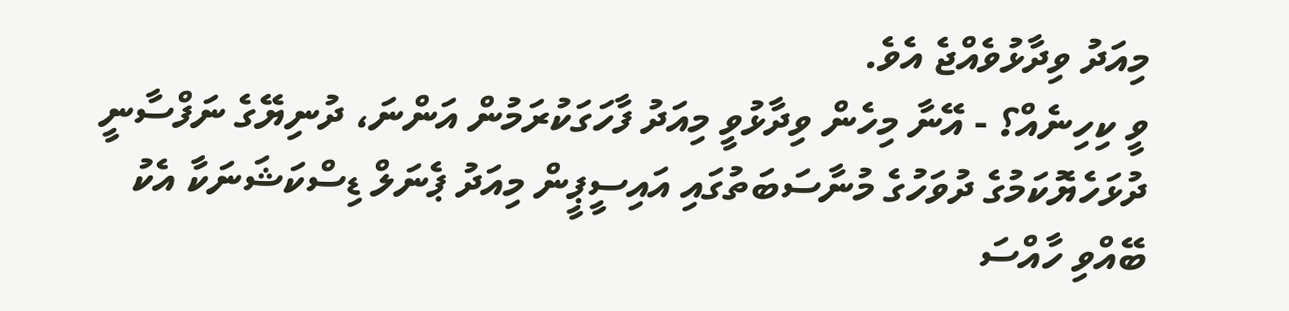މިއަދު ވިދާޅުވެއްޖެ އެވެ.
ވީ ކިހިނެއް؟ - އޭނާ މިހެން ވިދާޅުވީ މިއަދު ފާހަގަކުރަމުން އަންނަ، ދުނިޔޭގެ ނަފްސާނީ ދުޅަހެޔޮކަމުގެ ދުވަހުގެ މުނާސަބަތުގައި އައިސީޕީން މިއަދު ޕެނަލް ޑިސްކަޝަނަކާ އެކު ބޭއްވި ހާއްސަ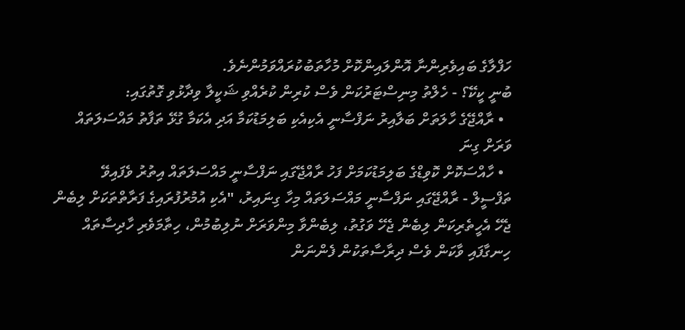ހަފްލާގެ ބައިވެރިންނާ އޮންލައިންކޮށް މުހާތަބުކުރައްވަމުންނެވެ.
ބުނީ ކީކޭ؟ - ހެލްތު މިނިސްޓަރުކަން ވެސް ކުރިން ކުރެއްވި ޝަކީލާ ވިދާޅުވި ގޮތުގައި:
  • ރާއްޖޭގެ ހާލަތަށް ބަލާއިރު ނަފްސާނީ އެކިއެކި ބަލިމަޑުކަމާ އަދި އެކަމާ ގުޅޭ ތަފާތު މައްސަލަތައް ވަރަށް ގިނަ
  • ހާއްސަކޮށް ކޮވިޑްގެ ބަލިމަޑުކަމަށް ފަހު ރާއްޖޭގައި ނަފްސާނީ މައްސަލަތައް އިތުރު ވެފައިވޭ
ތަފްސީލް - ރާއްޖޭގައި ނަފްސާނީ މައްސަލަތައް މިހާ ގިނައިރު، "އެކި އުމުރުފުރައިގެ ފަރާތްތަކަށް ލިބެން ޖެހޭ އެހީތެރިކަން ލިބެން ޖެހޭ ވަގުތު، ލިބެންވާ މިންވަރަށް ނުލިބުމުން، ހިތާމަވެރި ހާދިސާތައް ހިނގާފައި ވާކަން ވެސް ދިރާސާތަކުން ފެންނަން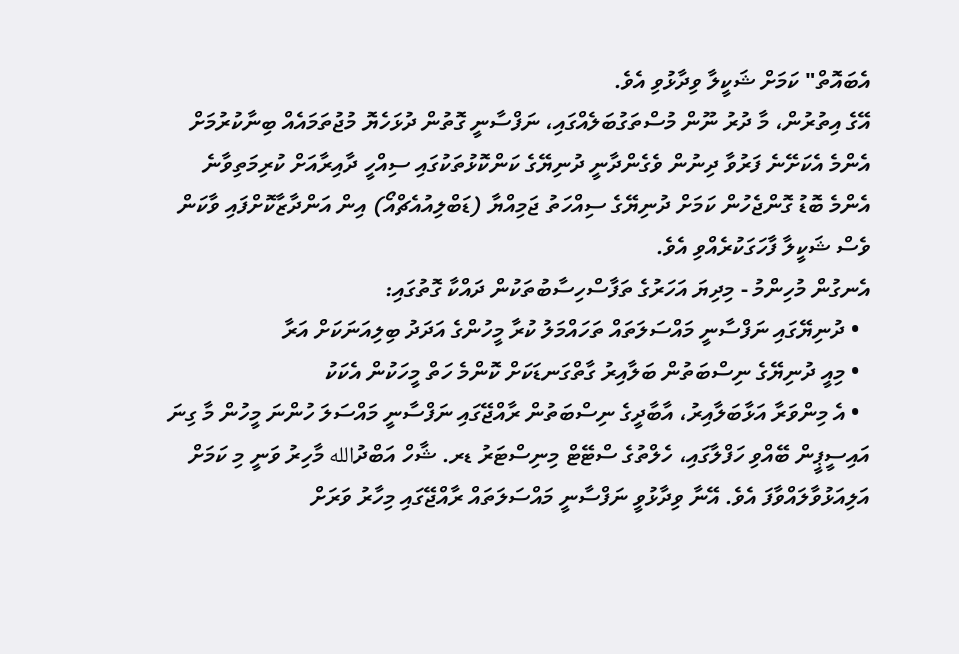އެބައޮތް" ކަމަށް ޝަކީލާ ވިދާޅުވި އެވެ.
އޭގެ އިތުރުން، މާ ދުރު ނޫން މުސްތަގުބަލެއްގައި، ނަފްސާނީ ގޮތުން ދުޅަހެޔޮ މުޖުތަމައެއް ބިނާކުރުމަށް އެންމެ އެކަށޭނެ ފަރުވާ ދިނުން ވެގެންދާނީ ދުނިޔޭގެ ކަންކޮޅުތަކުގައި ސިއްހީ ދާއިރާއަށް ކުރިމަތިވާނެ އެންމެ ބޮޑު ގޮންޖެހުން ކަމަށް ދުނިޔޭގެ ސިއްހަތު ޖަމިއްޔާ (ޑަބްލިއުއެޗްއޯ) އިން އަންދާޒާކޮށްފައި ވާކަން ވެސް ޝަކީލާ ފާހަގަކުރެއްވި އެވެ.
އެނގުން މުހިންމު - މިދިޔަ އަހަރުގެ ތަފާސްހިސާބުތަކުން ދައްކާ ގޮތުގައި:
  • ދުނިޔޭގައި ނަފްސާނީ މައްސަލަތައް ތަހައްމަލު ކުރާ މީހުންގެ އަދަދު ބިލިއަނަކަށް އަރާ
  • މިއީ ދުނިޔޭގެ ނިސްބަތުން ބަލާއިރު ގާތްގަނޑަކަށް ކޮންމެ ހަތް މީހަކުން އެކަކު
  • އެ މިންވަރާ އަޅާބަލާއިރު، އާބާދީގެ ނިސްބަތުން ރާއްޖޭގައި ނަފްސާނީ މައްސަލަ ހުންނަ މީހުން މާ ގިނަ
އައިސީޕީން ބޭއްވި ހަފްލާގައި، ހެލްތުގެ ސްޓޭޓް މިނިސްޓަރު ޑރ. ޝާހް އަބްދުالله މާހިރު ވަނީ މި ކަމަށް އަލިއަޅުވާލައްވާފަ އެވެ. އޭނާ ވިދާޅުވީ ނަފްސާނީ މައްސަލަތައް ރާއްޖޭގައި މިހާރު ވަރަށް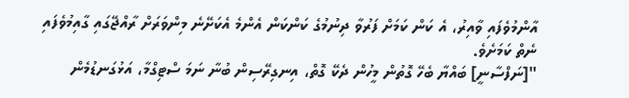އާންމުވެފައި ވާއިރު، އެ ކަން ކަމަށް ފަރުވާ ދިނުމުގެ ކަންކަން އެންމެ އެކަށޭނެ މިންވަރަށް ރާއްޖޭގައި ގާއިމުވެފައި ނެތް ކަމަށެވެ.
"[ނަފްސާނީ] ބައްޔާ ބެހޭ ގޮތުން މީހުން ދެކޭ ގޮތް، އިނގިރޭސިން ބުނާ ނަމަ ސްޓިގްމާ، އަޅުގަނޑުމެން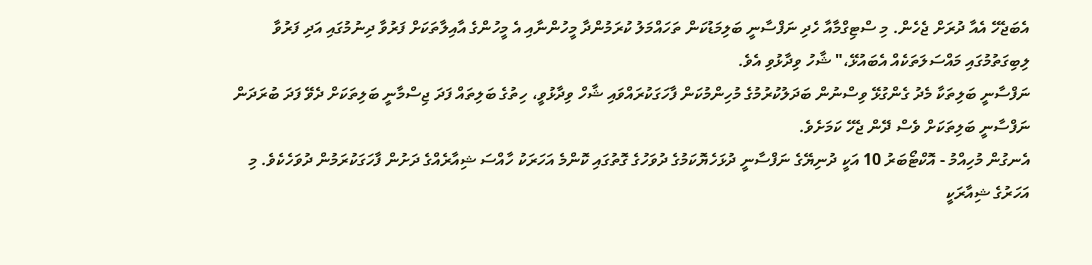އެބަޖެހޭ އެއާ ދުރަށް ޖެހެން. މި ސްޓިގްމާއާ ހެދި ނަފްސާނީ ބަލިމަޑުކަން ތަހައްމަލު ކުރަމުންދާ މީހުންނާއި އެ މީހުންގެ އާއިލާތަކަށް ފަރުވާ ދިނުމުގައި އަދި ފަރުވާ ލިބިގަތުމުގައި މައްސަލަތަކެއް އެބައުޅޭ،" ޝާހު ވިދާޅުވި އެވެ.
ނަފްސާނީ ބަލިތަކާ މެދު ގެންގުޅޭ ވިސްނުން ބަދަލުކުރުމުގެ މުހިންމުކަން ފާހަގަކުރައްވައި ޝާހް ވިދާޅުވީ، ހިތުގެ ބަލިތައް ފަދަ ޖިސްމާނީ ބަލިތަކަށް ދެވޭ ފަދަ ބުރަދަން ނަފްސާނީ ބަލިތަކަށް ވެސް ދޭން ޖެހޭ ކަމަށެވެ.
އެނގުން މުހިއްމު - އޮކްޓޯބަރު 10 އަކީ ދުނިޔޭގެ ނަފްސާނީ ދުޅަހެޔޮކަމުގެ ދުވަހުގެ ގޮތުގައި ކޮންމެ އަހަރަކު ހާއްސަ ޝިއާރެއްގެ ދަށުން ފާހަގަކުރަމުން ދުވަހެކެވެ. މި އަހަރުގެ ޝިއާރަކީ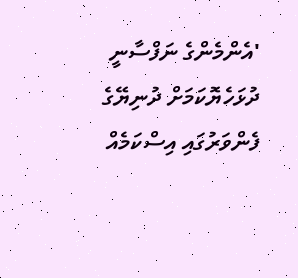'އެންމެންގެ ނަފްސާނީ ދުޅަހެޔޮކަމަށް ދުނިޔޭގެ ފެންވަރުގައި އިސްކަމެއް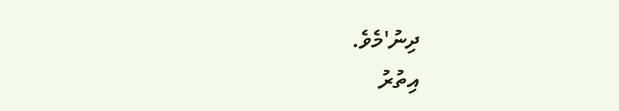ދިނު'މެވެ.
އިތުރު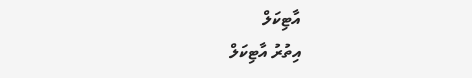އާޓިކަލް
އިތުރު އާޓިކަލް